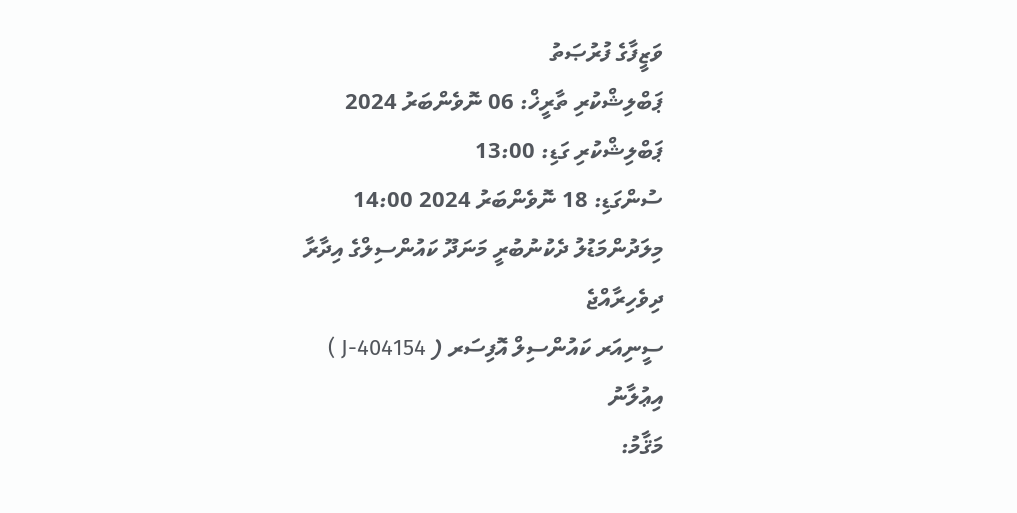ވަޒީފާގެ ފުރުޞަތު
ޕަބްލިޝްކުރި ތާރީޚް: 06 ނޮވެންބަރު 2024
ޕަބްލިޝްކުރި ގަޑި: 13:00
ސުންގަޑި: 18 ނޮވެންބަރު 2024 14:00
މިލަދުންމަޑުލު ދެކުނުބުރީ މަނަދޫ ކައުންސިލްގެ އިދާރާ
ދިވެހިރާއްޖެ
ސީނިއަރ ކައުންސިލް އޮފިސަރ ( J-404154 )
އިޢުލާނު
މަޤާމު: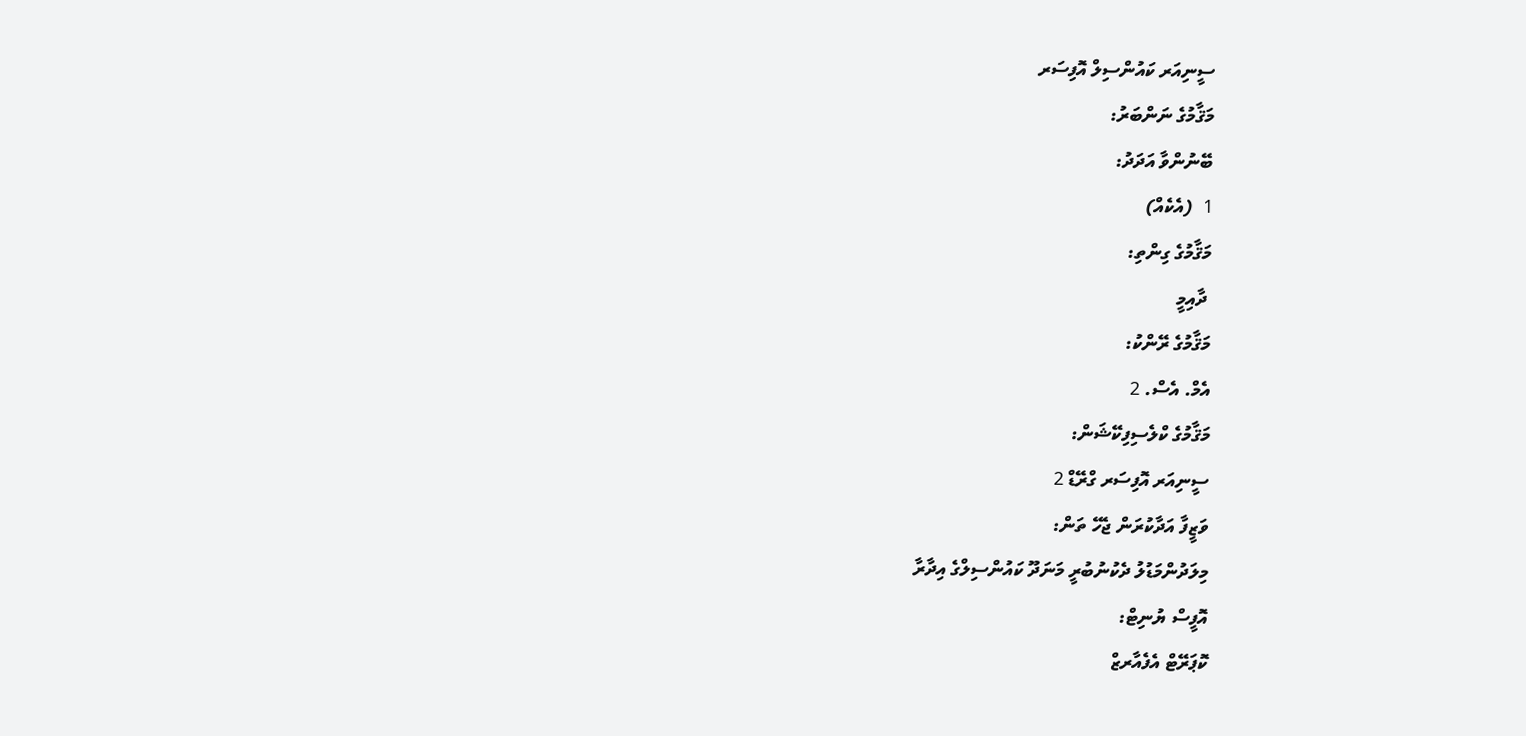ސީނިއަރ ކައުންސިލް އޮފިސަރ
މަޤާމުގެ ނަންބަރު:
ބޭނުންވާ އަދަދު:
1  (އެކެއް)
މަޤާމުގެ ގިންތި:
 ދާއިމީ
މަޤާމުގެ ރޭންކު:
އެމް. އެސް. 2
މަޤާމުގެ ކްލެސިފިކޭޝަން:
ސީނިއަރ އޮފިސަރ ގްރޭޑް 2
ވަޒީފާ އަދާކުރަން ޖެހޭ ތަން:
މިލަދުންމަޑުލު ދެކުނުބުރީ މަނަދޫ ކައުންސިލްގެ އިދާރާ
އޮފީސް ޔުނިޓް:
ކޮޕަރޭޓް އެފެއާރޒް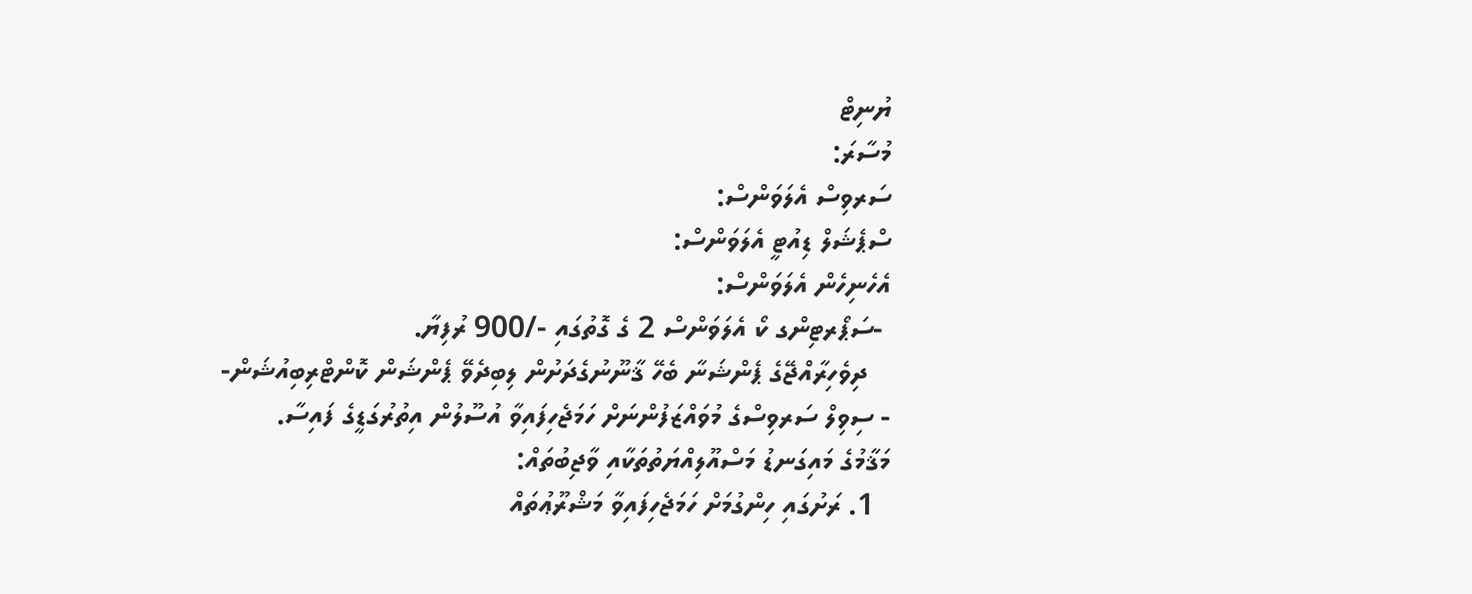ޔުނިޓް
މުސާރަ:
ސަރވިސް އެލަވަންސް:
ސްޕެޝަލް ޑިއުޓީ އެލަވަންސް:
އެހެނިހެން އެލަވަންސް:
 -ސަޕޯރޓިންގ ކޯ އެލަވަންސް 2 ގެ ގޮތުގައި -/900 ރުފިޔާ.
   ދިވެހިރާއްޖޭގެ ޕެންޝަނާ ބެހޭ ޤާނޫނުގެދަށުން ލިބިދެވޭ ޕެންޝަން ކޮންޓްރިބިއުޝަން-
- ސިވިލް ސަރވިސްގެ މުވައްޒަފުންނަށް ހަމަޖެހިފައިވާ އުސޫލުން އިތުރުގަޑީގެ ފައިސާ.
މަޤާމުގެ މައިގަނޑު މަސްއޫލިއްޔަތުތަކާއި ވާޖިބުތައް:
  1. ރަށުގައި ހިންގުމަށް ހަމަޖެހިފައިވާ މަޝްރޫޢުތައް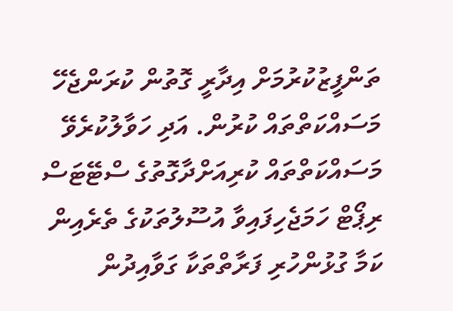ތަންފީޒުކުރުމަށް އިދާރީ ގޮތުން ކުރަންޖެހޭ  މަސައްކަތްތައް ކުރުން. އަދި ހަވާލުކުރެވޭ މަސައްކަތްތައް ކުރިއަށްދާގޮތުގެ ސްޓޭޓަސް ރިޕޯޓް ހަމަޖެހިފައިވާ އުސޫލުތަކުގެ ތެރެއިން ކަމާ ގުޅުންހުރި ފަރާތްތަކާ ގަވާއިދުން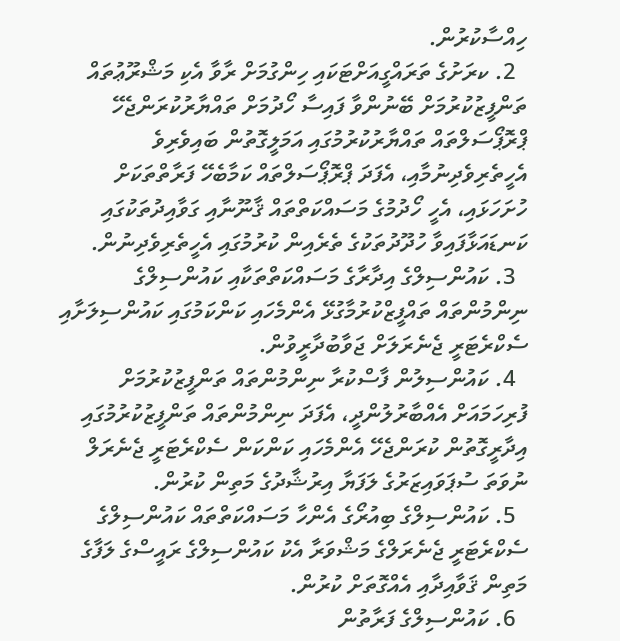ހިއްސާކުރުން.
  2. ކރަށުގެ ތަރައްގީއަށްޓަކައި ހިންގުމަށް ރާވާ އެކި މަޝްރޫޢުތައް ތަންފީޒުކުރުމަށް ބޭނުންވާ ފައިސާ ހޯދުމަށް ތައްޔާރުކުރަންޖެހޭ ޕްރޮޕޯސަލްތައް ތައްޔާރުކުރުމުގައި އަމަލީގޮތުން ބައިވެރިވެ އެހީތެރިވެދިނުމާއި، އެފަދަ ޕްރޮޕޯސަލްތައް ކަމާބެހޭ ފަރާތްތަކަށް ހުށަހަޅައި، އެހީ ހޯދުމުގެ މަސައްކަތްތައް ޤާނޫނާއި ގަވާއިދުތަކުގައި ކަނޑައަޅާފައިވާ ހުދޫދުތަކުގެ ތެރެއިން ކުރުމުގައި އެހީތެރިވެދިނުން.
  3. ކައުންސިލްގެ އިދާރާގެ މަސައްކަތްތަކާއި ކައުންސިލްގެ ނިންމުންތައް ތައްފީޒްކުރުމާގުޅޭ އެންމެހައި ކަންކަމުގައި ކައުންސިލަށާއި ސެކްރެޓަރީ ޖެނެރަލަށް ޖަވާބުދާރީވުން.
  4. ކައުންސިލުން ފާސްކުރާ ނިންމުންތައް ތަންފީޒުކުރުމަށް ފުރިހަމައަށް އެއްބާރުލުންދީ، އެފަދަ ނިންމުންތައް ތަންފީޒުކުރުމުގައި އިދާރީގޮތުން ކުރަންޖެހޭ އެންމެހައި ކަންކަން ސެކްރެޓަރީ ޖެނެރަލް ނުވަތަ ސުޕަވައިޒަރުގެ ލަފަޔާ އިރުޝާދުގެ މަތިން ކުރުން.
  5. ކައުންސިލްގެ ބިއުރޯގެ އެންހާ މަސައްކަތްތައް ކައުންސިލްގެ ސެކްރެޓަރީ ޖެނެރަލްގެ މަޝްވަރާ އެކު ކައުންސިލްގެ ރައީސްގެ ލަފާގެ މަތިން ޤަވާއިދާއި އެއްގޮތަށް ކުރުން.
  6. ކައުންސިލްގެ ފަރާތުން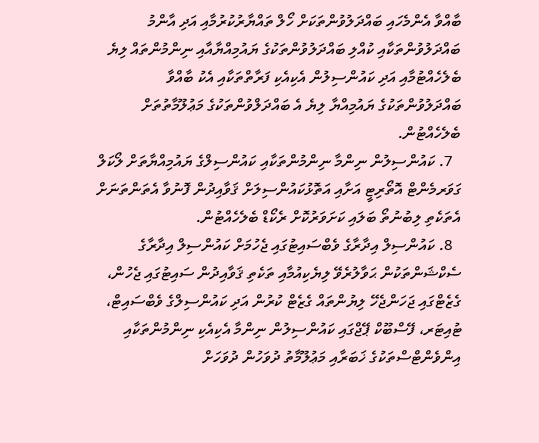ބާއްވާ އެންމެހައި ބައްދަލުވުންތަކަށް ހޯލް ތައްޔާރުކުރުމާއި އަދި އާންމު ބައްދަލުވުންތަކާއި ކުއްލި ބައްދަލުވުންތަކުގެ ޔައުމިއްޔާއާއި ނިންމުންތައް ލިޔެ ބެލެހެއްޓުމާއި އަދި ކައުންސިލުން އެކިއެކި ފަރާތްތަކާއި އެކު ބާއްވާ ބައްދަލުވުންތަކުގެ ޔައުމިއްޔާ ލިޔެ އެ ބައްދަލްވުންތަކުގެ މަޢުލޫމާތުތަށް ބެލެހެއްޓުން.
  7. ކައުންސިލުން ނިންމާ ނިންމުންތަކާއި ކައުންސިލްގެ ޔައުމިއްޔާތަށް ލޯކަލް ގަވަރމެންޓް އޮތޯރިޓީ އަށާއި އަތޮޅުކައުންސިލަށް ޤަވާއިދުން ފޮނުވާ އެތަންތަނަށް އެތަކެތި ލިބުނުތޯ ބަލައި ކަށަވަރުކޮށް ރެކޯޑް ބެލެހެއްޓުން.
  8. ކައުންސިލް އިދާރާގެ ވެބްސައިޓުގައި ޖެހުމަށް ކައުންސިލް އިދާރާގެ ސެކްޝަންތަކުން ޙަވާލުރެވޭ ލިޔެކިއުމާއި ތަކެތި ޤަވާއިދުން ސައިޓުގައި ޖެހުން، ގެޒެޓްގައި ޖަހަންޖެހޭ ލިޔުންތައް ގެޒެޓް ކުރުން އަދި ކައުންސިލްގެ ވެބްސައިޓް، ޓުއިޓަރ، ފޭސްބޫކް ޕޭޖްގައި ކައުންސިލުން ނިންމާ އެކިއެކި ނިންމުންތަކާއި އިންވެންޓްސްތަކުގެ ޚަބަރާއި މަޢުލޫމާތު ދުވަހުން ދުވަހަށް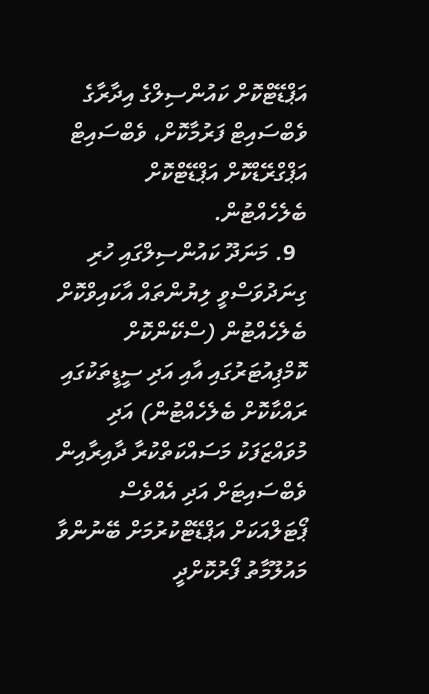އަޕްޑޭޓްކޮށް ކައުންސިލްގެ އިދާރާގެ ވެބްސައިޓް ފަރުމާކޮށް، ވެބްސައިޓް އަޕްގްރޭޑްކޮށް އަޕްޑޭޓްކޮށް ބެލެހެއްޓުން.
  9. މަނަދޫ ކައުންސިލްގައި ހުރި ގިނަދުވަސްވީ ލިޔުންތައް އާކައިވްކޮށް ބެލެހެއްޓުން (ސްކޭންކޮށް ކޮމްޕިއުޓަރުގައި އާއި އަދި ސީޑީތަކުގައި ރައްކާކޮށް ބެލެހެއްޓުން) އަދި މުވައްޒަފަކު މަސައްކަތްކުރާ ދާއިރާއިން ވެބްސައިޓަށް އަދި އެއްވެސް ޕޯޓަލްއަކަށް އަޕްޑޭޓްކުރުމަށް ބޭނުންވާ މައުލޫމާތު ފޯރުކޮށްދީ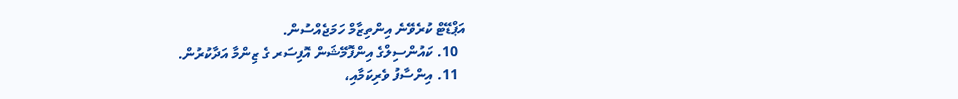އަޕްޑޭޓް ކުރެވޭނެ އިންތިޒާމް ހަމަޖެއްސުން.
  10. ކައުންސިލްގެ އިންފޮމޭޝަން އޮފިސަރ ގެ ޒިންމާ އަދާކުރުން.
  11. އިންސާފު ވެރިކަމާއި،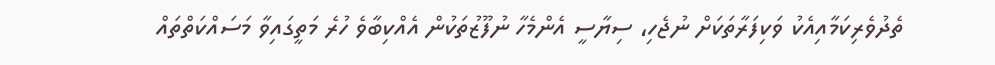ތެދުވެރިކަމާއިއެކު ވަކިފަރާތަކަށް ނުޖެހި، ސިޔާސީ އެންމެހާ ނުފޫޒުތަކުން އެއްކިބާވެ ހުރެ މަތީގައިވާ މަސައްކަތްތައް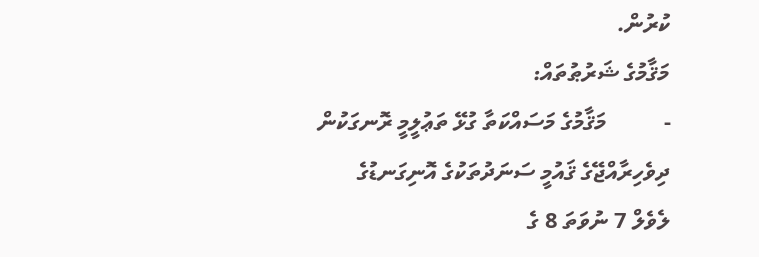ކުރުން.
މަޤާމުގެ ޝަރުޠުތައް:
-          މަޤާމުގެ މަސައްކަތާ ގުޅޭ ތަޢުލީމީ ރޮނގަކުން ދިވެހިރާއްޖޭގެ ޤައުމީ ސަނަދުތަކުގެ އޮނިގަނޑުގެ ލެވެލް 7 ނުވަތަ 8 ގެ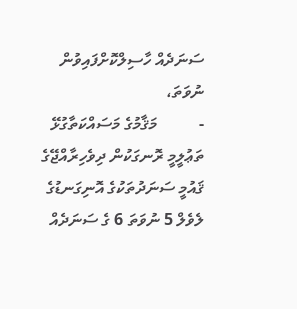ސަނަދެއް ހާސިލްކޮށްފައިވުން ނުވަތަ،
-          މަޤާމުގެ މަސައްކަތާގުޅޭ ތަޢުލީމީ ރޮނގަކުން ދިވެހިރާއްޖޭގެ ޤައުމީ ސަނަދުތަކުގެ އޮނިގަނޑުގެ ލެވެލް 5 ނުވަތަ 6 ގެ ސަނަދެއް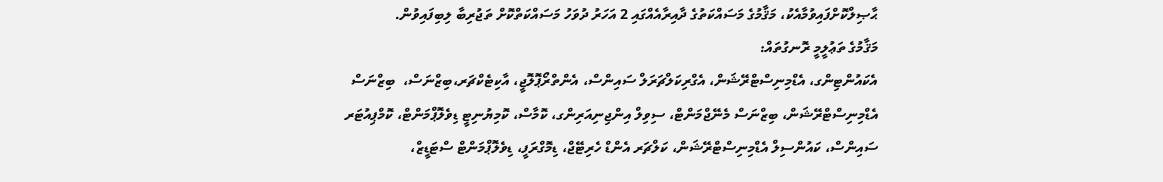ޙާޞިލްކޮށްފައިވުމާއެކު، މަޤާމުގެ މަސައްކަތުގެ ދާއިރާއެއްގައި 2 އަހަރު ދުވަހު މަސައްކަތްކޮށް ތަޖުރިބާ ލިބިފައިވުން.
މަޤާމުގެ ތަޢުލީމީ ރޮނގުތައް:
އެކައުންޓިންގ، އެޑްމިނިސްޓްރޭޝަން، އެގްރިކަލްޗަރަލް ސައިންސް، އެންތްރޯޕޮލޮޖީ، އާކިޓެކްޗަރ،ބިޒްނަސް،  ބިޒްނަސް އެޑްމިނިސްޓްރޭޝަން، ބިޒްނަސް މެނޭޖްމަންޓް، ސިވިލް އިންޖިނިއަރިންގ، ކޮމާސް، ކޮމިޔުނިޓީ ޑިވެލޮޕްމަންޓް، ކޮމްޕިއުޓަރ ސައިންސް، ކައުންސިލް އެޑްމިނިސްޓްރޭޝަން، ކަލްޗަރ އެންޑް ހެރިޓޭޖް، ޑިމޮގްރަފީ، ޑިވެލޮޕްމަންޓް ސްޓަޑީޒް،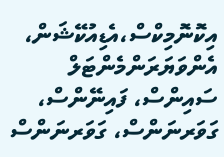އިކޮނޮމިކްސް،އެޑިއުކޭޝަން، އެންވަޔަރަންމެންޓަލް ސައިންސް، ފައިނޭންސް، ގަވަރނަންސް، ގަވަރނަންސް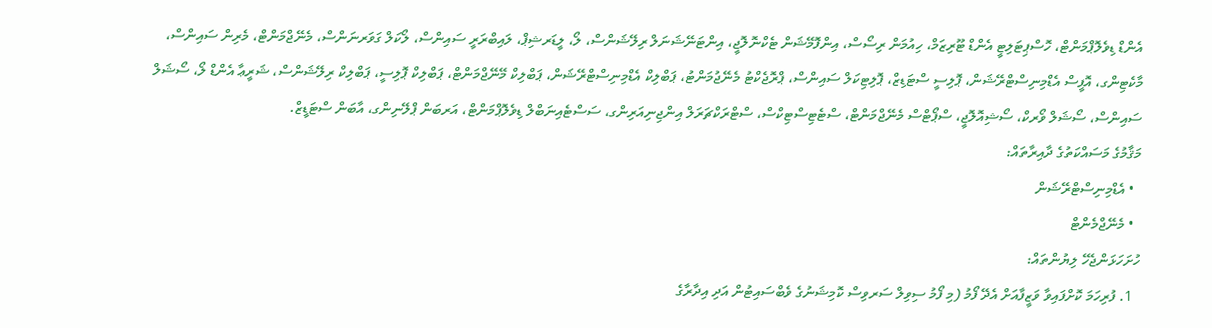އެންޑް ޑިވެލޮޕްމަންޓް، ހޮސްޕިޓަލިޓީ އެންޑް ޓޫރިޒަމް، ހިއުމަން ރިސޯސް، އިންފޮމޭޝަން ޓެކްނޮލޮޖީ، އިންޓަނޭޝަނަލް ރިލޭޝަންސް، ލޯ، ލީޑަރޝިޕް، ލައިބްރަރީ ސައިންސް، ލޯކަލް ގަވަރނަންސް، މެނޭޖްމަންޓް، މެރިން ސައިންސް، މާކެޓިންގ، އޮފީސް އެޑްމިނިސްޓްރޭޝަން، ޕޮލިސީ ސްޓަޑިޒް، ޕޮލިޓިކަލް ސައިންސް، ޕްރޮޖެކްޓު މެނޭޖުމަންޓު، ޕަބްލިކް އެޑްމިނިސްޓްރޭޝަން، ޕަބްލިކް މޭނޭޖްމަންޓް، ޕަބްލިކް ޕޮލިސީ، ޕަބްލިކް ރިލޭޝަންސް، ޝަރީޢާ އެންޑް ލޯ، ސޯޝަލް ސައިންސް، ސޯޝަލް ވޯރކް، ސޯޝިއޮލޮޖީ، ސްޕޯޓްސް މެނޭޖްމަންޓް، ސްޓެޓިސްޓިކްސް، ސްޓްރަކްޗަރަލް އިންޖިނިއަރިންގ، ސަސްޓެއިނަބްލް ޑިވެލޮޕްމަންޓް، އަރބަން ޕްލޭނިންގ، އާބަން ސްޓަޑީޒް.
މަޤާމުގެ މަސައްކަތުގެ ދާއިރާތައް:
  • އެޑްމިނިސްޓްރޭޝަން
  • މެނޭޖްމެންޓް
ހުށަހަޅަންޖެހޭ ލިޔުންތައް:
  1. ފުރިހަމަ ކޮށްފައިވާ ވަޒީފާއަށް އެދޭ ފޯމު (މި ފޯމު ސިވިލް ސަރވިސް ކޮމިޝަނުގެ ވެބްސައިޓުން އަދި އިދާރާގެ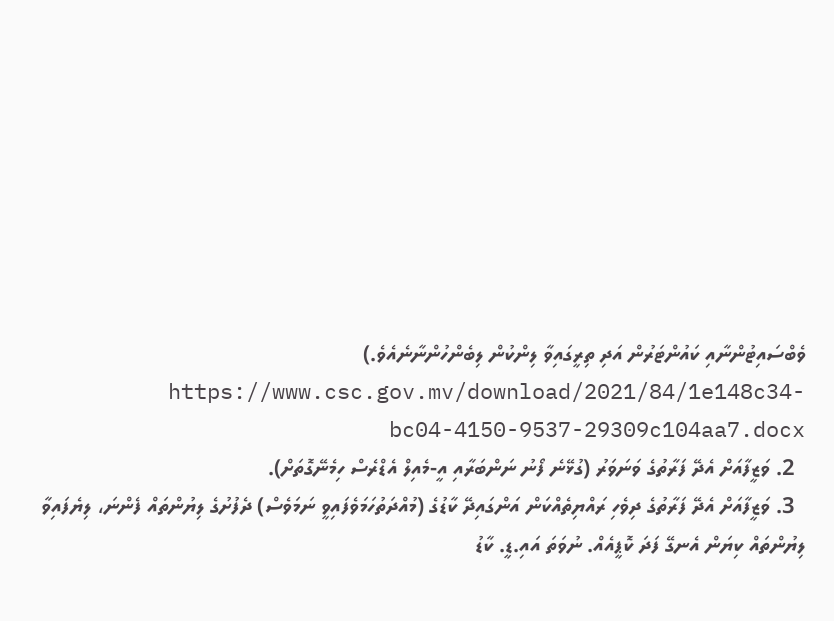ވެބްސައިޓުންނާއި ކައުންޓަރުން އަދި ތިރީގައިވާ ލިންކުން ލިބެންހުންނާނެއެވެ.)  https://www.csc.gov.mv/download/2021/84/1e148c34-bc04-4150-9537-29309c104aa7.docx
  2. ވަޒީފާއަށް އެދޭ ފަރާތުގެ ވަނަވަރު (ގުޅޭނެ ފޯނު ނަންބަރާއި އީ-މެއިލް އެޑްރެސް ހިމެނޭގޮތަށް).
  3. ވަޒީފާއަށް އެދޭ ފަރާތުގެ ދިވެހި ރައްޔިތެއްކަން އަންގައިދޭ ކާޑުގެ (މުއްދަތުހަމަވެފައިވީ ނަމަވެސް) ދެފުށުގެ ލިޔުންތައް ފެންނަ، ލިޔެފައިވާ ލިޔުންތައް ކިޔަން އެނގޭ ފަދަ ކޮޕީއެއް. ނުވަތަ އައި.ޑީ. ކާޑު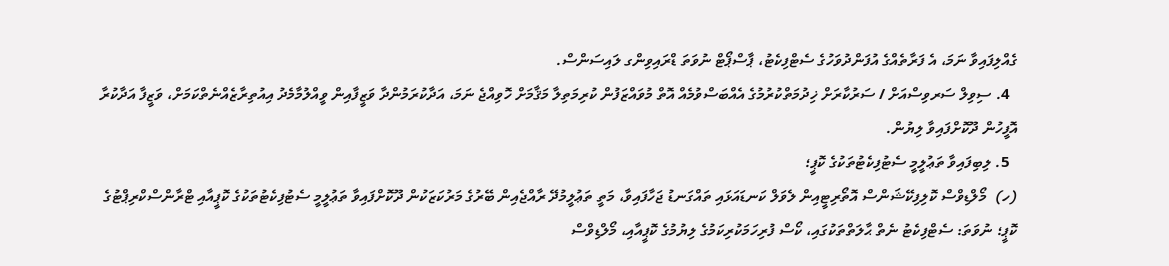ގެއްލިފައިވާ ނަމަ، އެ ފަރާތެއްގެ އުފަންދުވަހުގެ ސެޓްފިކެޓު، ޕާސްޕޯޓް ނުވަތަ ޑްރައިވިންގ ލައިސަންސް.
  4. ސިވިލް ސަރވިސްއަށް / ސަރުކާރަށް ޚިދުމަތްކުރުމުގެ އެއްބަސްވުމެއް އޮތް މުވައްޒަފުން ކުރިމަތިލާ މަޤާމަށް ހޮވިއްޖެ ނަމަ، އަދާކުރަމުންދާ ވަޒީފާއިން ވީއްލުމާމެދު އިއުތިރާޒެއްނެތްކަމަށް، ވަޒީފާ އަދާކުރާ އޮފީހުން ދޫކޮށްފައިވާ ލިޔުން.
  5. ލިބިފައިވާ ތަޢުލީމީ ސެޓުފިކެޓުތަކުގެ ކޮޕީ؛
(ހ)  މޯލްޑިވްސް ކޮލިފިކޭޝަންސް އޮތޯރިޓީއިން ލެވަލް ކަނޑައަޅައި ތައްގަނޑު ޖަހާފައިވާ، މަތީ ތަޢުލީމުދޭ ރާއްޖެއިން ބޭރުގެ މަރުކަޒަކުން ދޫކޮށްފައިވާ ތަޢުލީމީ ސެޓުފިކެޓުތަކުގެ ކޮޕީއާއި ޓްރާންސްކްރިޕްޓުގެ ކޮޕީ؛ ނުވަތަ: ސެޓްފިކެޓު ނެތް ޙާލަތްތަކުގައި، ކޯސް ފުރިހަމަކުރިކަމުގެ ލިޔުމުގެ ކޮޕީއާއި، މޯލްޑިވްސް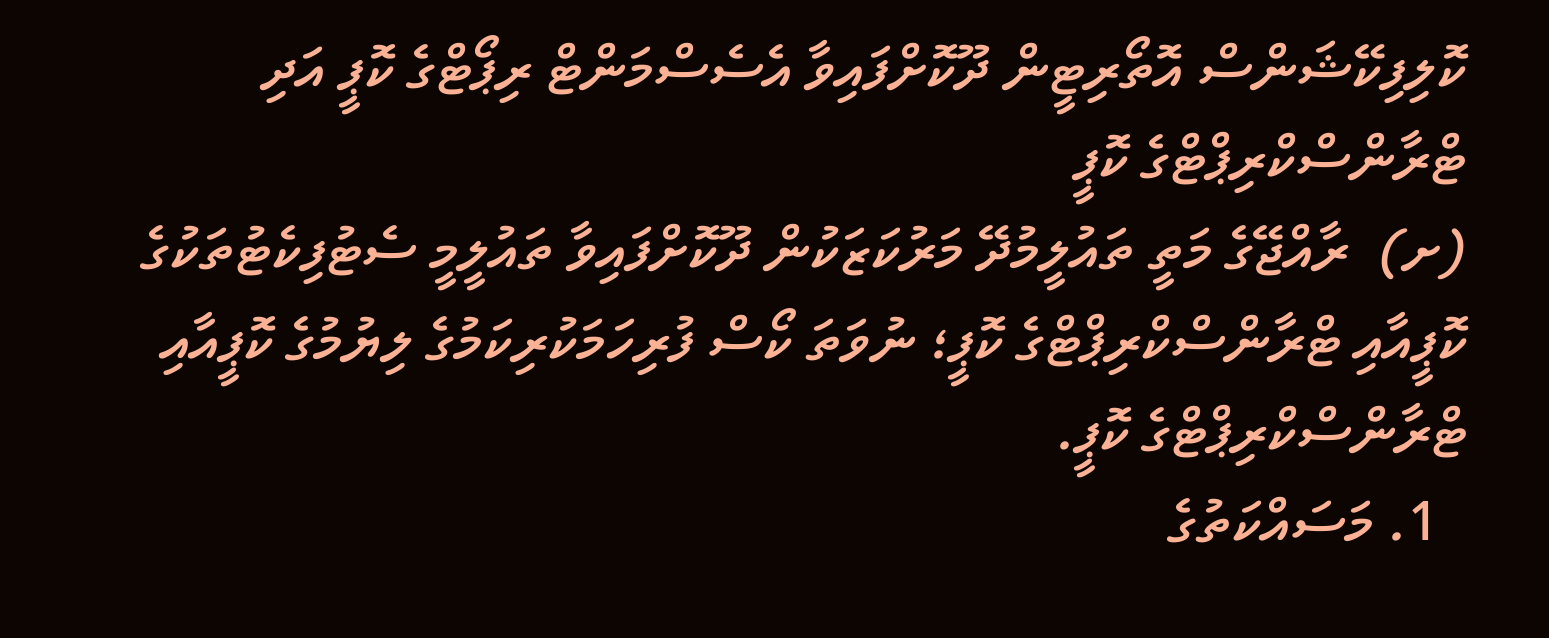ކޮލިފިކޭޝަންސް އޮތޯރިޓީން ދޫކޮށްފައިވާ އެސެސްމަންޓް ރިޕޯޓްގެ ކޮޕީ އަދި ޓްރާންސްކްރިޕްޓްގެ ކޮޕީ
(ށ)  ރާއްޖޭގެ މަތީ ތައުލީމުދޭ މަރުކަޒަކުން ދޫކޮށްފައިވާ ތައުލީމީ ސެޓުފިކެޓުތަކުގެ ކޮޕީއާއި ޓްރާންސްކްރިޕްޓްގެ ކޮޕީ؛ ނުވަތަ ކޯސް ފުރިހަމަކުރިކަމުގެ ލިޔުމުގެ ކޮޕީއާއި ޓްރާންސްކްރިޕްޓްގެ ކޮޕީ.
  1. މަސައްކަތުގެ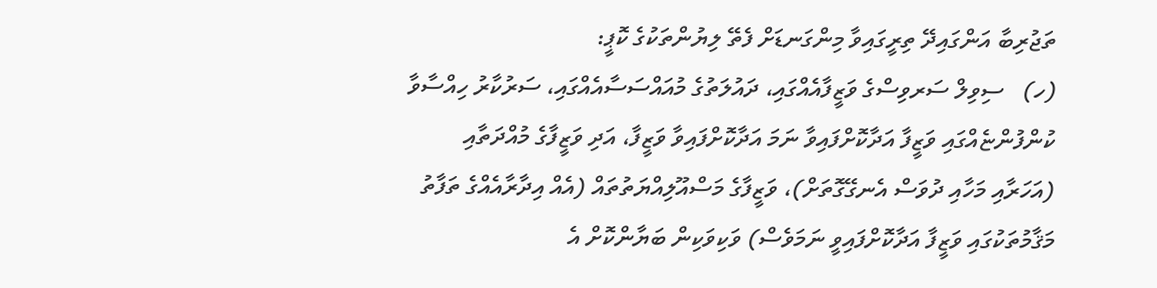ތަޖުރިބާ އަންގައިދޭ ތިރީގައިވާ މިންގަނޑަށް ފެތޭ ލިޔުންތަކުގެ ކޮޕީ:
(ހ)   ސިވިލް ސަރވިސްގެ ވަޒީފާއެއްގައި، ދައުލަތުގެ މުއައްސަސާއެއްގައި، ސަރުކާރު ހިއްސާވާ ކުންފުންޏެއްގައި ވަޒީފާ އަދާކޮށްފައިވާ ނަމަ އަދާކޮށްފައިވާ ވަޒީފާ، އަދި ވަޒީފާގެ މުއްދަތާއި (އަހަރާއި މަހާއި ދުވަސް އެނގޭގޮތަށް)، ވަޒީފާގެ މަސްއޫލިއްޔަތުތައް (އެއް އިދާރާއެއްގެ ތަފާތު މަޤާމުތަކުގައި ވަޒީފާ އަދާކޮށްފައިވީ ނަމަވެސް) ވަކިވަކިން ބަޔާންކޮށް އެ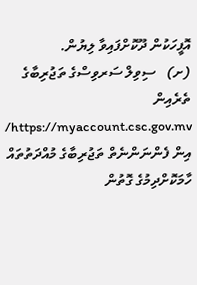އޮފީހަކުން ދޫކޮށްފައިވާ ލިޔުން.
(ށ)   ސިވިލް ސަރވިސްގެ ތަޖުރިބާގެ ތެރެއިން https://myaccount.csc.gov.mv/ އިން ފެންނަންނެތް ތަޖުރިބާގެ މުއްދަތުތައް ހާމަކޮށްދިމުގެ ގޮތުން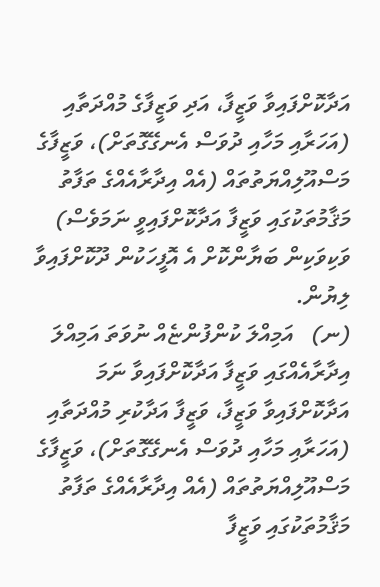އަދާކޮށްފައިވާ ވަޒީފާ، އަދި ވަޒީފާގެ މުއްދަތާއި (އަހަރާއި މަހާއި ދުވަސް އެނގޭގޮތަށް)، ވަޒީފާގެ މަސްއޫލިއްޔަތުތައް (އެއް އިދާރާއެއްގެ ތަފާތު މަޤާމުތަކުގައި ވަޒީފާ އަދާކޮށްފައިވީ ނަމަވެސް) ވަކިވަކިން ބަޔާންކޮށް އެ އޮފީހަކުން ދޫކޮށްފައިވާ ލިޔުން.
(ނ)   އަމިއްލަ ކުންފުންޏެއް ނުވަތަ އަމިއްލަ އިދާރާއެއްގައި ވަޒީފާ އަދާކޮށްފައިވާ ނަމަ އަދާކޮށްފައިވާ ވަޒީފާ، ވަޒީފާ އަދާކުރި މުއްދަތާއި (އަހަރާއި މަހާއި ދުވަސް އެނގޭގޮތަށް)، ވަޒީފާގެ މަސްއޫލިއްޔަތުތައް (އެއް އިދާރާއެއްގެ ތަފާތު މަޤާމުތަކުގައި ވަޒީފާ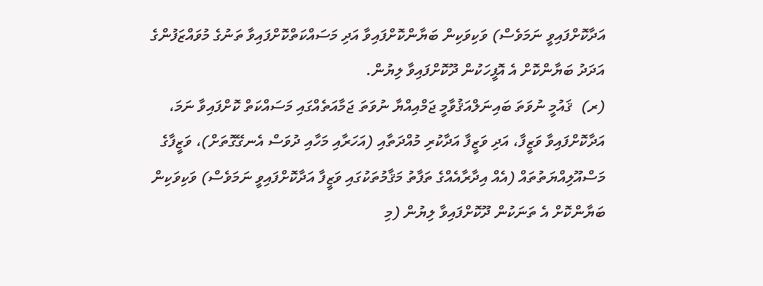އަދާކޮށްފައިވީ ނަމަވެސް) ވަކިވަކިން ބަޔާންކޮށްފައިވާ އަދި މަސައްކަތްކޮށްފައިވާ ތަނުގެ މުވައްޒަފުންގެ އަދަދު ބަޔާންކޮށް އެ އޮފީހަކުން ދޫކޮށްފައިވާ ލިޔުން.
(ރ)  ޤައުމީ ނުވަތަ ބައިނަލްއަޤުވާމީ ޖަމްއިއްޔާ ނުވަތަ ޖަމާއަތެއްގައި މަސައްކަތް ކޮށްފައިވާ ނަމަ، އަދާކޮށްފައިވާ ވަޒީފާ، އަދި ވަޒީފާ އަދާކުރި މުއްދަތާއި (އަހަރާއި މަހާއި ދުވަސް އެނގޭގޮތަށް)، ވަޒީފާގެ މަސްއޫލިއްޔަތުތައް (އެއް އިދާރާއެއްގެ ތަފާތު މަޤާމުތަކުގައި ވަޒީފާ އަދާކޮށްފައިވީ ނަމަވެސް) ވަކިވަކިން ބަޔާންކޮށް އެ ތަނަކުން ދޫކޮށްފައިވާ ލިޔުން (މި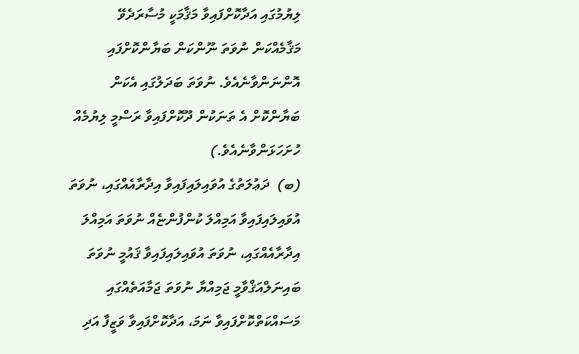ލިޔުމުގައި އަދާކޮށްފައިވާ މަޤާމަކީ މުސާރަދެވޭ މަޤާމެއްކަން ނުވަތަ ނޫންކަން ބަޔާންކޮށްފައި އޮންނަންވާނެއެވެ. ނުވަތަ ބަދަލުގައި އެކަން ބަޔާންކޮށް އެ ތަނަކުން ދޫކޮށްފައިވާ ރަސްމީ ލިޔުމެއް ހުށަހަޅަންވާނެއެވެ.)
(ބ)  ދަޢުލަތުގެ އުވައިލައިފައިވާ އިދާރާއެއްގައި، ނުވަތަ އުވައިލައިފައިވާ އަމިއްލަ ކުންފުންޏެއް ނުވަތަ އަމިއްލަ އިދާރާއެއްގައި، ނުވަތަ އުވައިލައިފައިވާ ޤައުމީ ނުވަތަ ބައިނަލްއަޤްވާމީ ޖަމިއްޔާ ނުވަތަ ޖަމާއަތެއްގައި މަސައްކަތްކޮށްފައިވާ ނަމަ، އަދާކޮށްފައިވާ ވަޒީފާ އަދި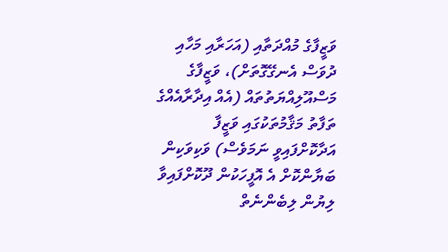ވަޒީފާގެ މުއްދަތާއި (އަހަރާއި މަހާއި ދުވަސް އެނގޭގޮތަށް)، ވަޒީފާގެ މަސްއޫލިއްޔަތުތައް (އެއް އިދާރާއެއްގެ ތަފާތު މަޤާމުތަކުގައި ވަޒީފާ އަދާކޮށްފައިވީ ނަމަވެސް) ވަކިވަކިން ބަޔާންކޮށް އެ އޮފީހަކުން ދޫކޮށްފައިވާ ލިޔުން ލިބެންނެތް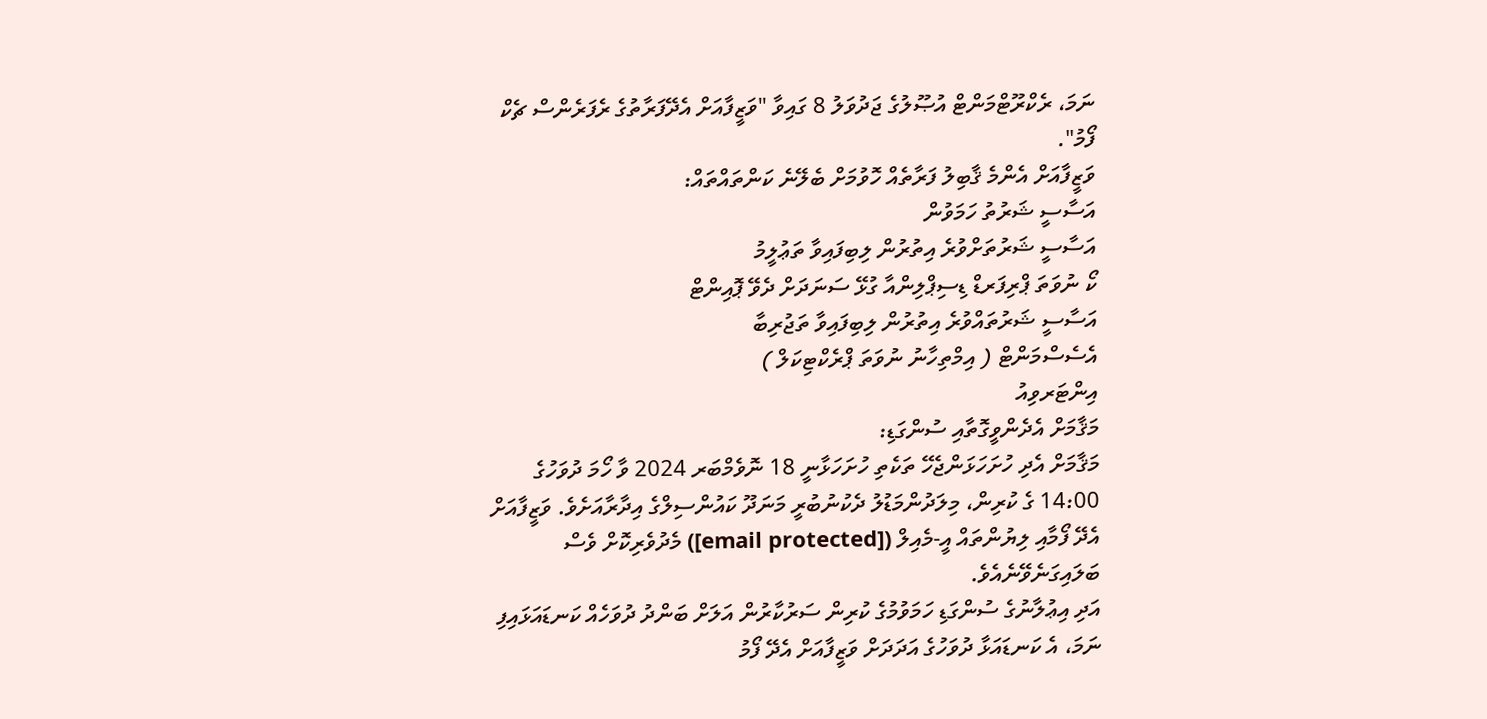ނަމަ، ރެކްރޫޓްމަންޓް އުޞޫލުގެ ޖަދުވަލު 8 ގައިވާ "ވަޒީފާއަށް އެދޭފަރާތުގެ ރެފަރެންސް ޗެކް ފޯމު".
ވަޒީފާއަށް އެންމެ ޤާބިލު ފަރާތެއް ހޮވުމަށް ބެލޭނެ ކަންތައްތައް:
އަސާސީ ޝަރުތު ހަމަވުން
އަސާސީ ޝަރުތަށްވުރެ އިތުރުން ލިބިފައިވާ ތަޢުލީމު
ކޯ ނުވަތަ ޕްރިފަރޑް ޑިސިޕްލިންއާ ގުޅޭ ސަނަދަށް ދެވޭ ޕޮއިންޓް
އަސާސީ ޝަރުތައްވުރެ އިތުރުން ލިބިފައިވާ ތަޖުރިބާ
އެސެސްމަންޓް ( އިމްތިހާނު ނުވަތަ ޕްރެކްޓިކަލް )
އިންޓަރވިއު
މަޤާމަށް އެދެންވީގޮތާއި ސުންގަޑި:
މަޤާމަށް އެދި ހުށަހަޅަންޖެހޭ ތަކެތި ހުށަހަޅާނީ 18 ނޮވެމްބަރ 2024 ވާ ހޯމަ ދުވަހުގެ 14:00 ގެ ކުރިން، މިލަދުންމަޑުލު ދެކުނުބުރީ މަނަދޫ ކައުންސިލްގެ އިދާރާއަށެވެ. ވަޒީފާއަށް އެދޭ ފޯމާއި ލިޔުންތައް އީ-މެއިލް ([email protected]) މެދުވެރިކޮށް ވެސް ބަލައިގަނެވޭނެއެވެ.
އަދި އިޢުލާނުގެ ސުންގަޑި ހަމަވުމުގެ ކުރިން ސަރުކާރުން އަލަށް ބަންދު ދުވަހެއް ކަނޑައަޅައިފި ނަމަ، އެ ކަނޑައަޅާ ދުވަހުގެ އަދަދަށް ވަޒީފާއަށް އެދޭ ފޯމު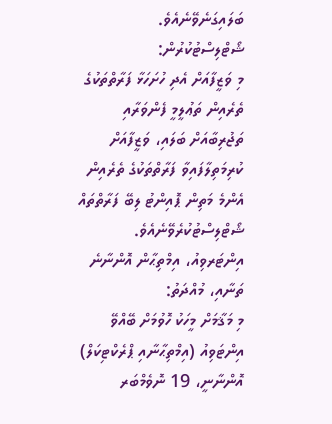ބަލައިގަނެވޭނެއެވެ.
ޝޯޓްލިސްޓުކުރުން:
މި ވަޒީފާއަށް އެދި ހުށަހަޅާ ފަރާތްތަކުގެ ތެރެއިން ތަޢުލީމީ ފެންވަރާއި ތަޖުރިބާއަށް ބަލައި، ވަޒީފާއަށް ކުރިމަތިލާފައިވާ ފަރާތްތަކުގެ ތެރެއިން އެންމެ މަތިން ޕޮއިންޓު ލިބޭ ފަރާތްތައް ޝޯޓްލިސްޓުކުރެވޭނެއެވެ.
އިންޓަރވިއު، އިމްތިޙާން އޮންނާނެ ތަނާއި، މުއްދަތު:
މި މަޤާމަށް މީހަކު ހޮވުމަށް ބޭއްވޭ އިންޓަވިއު (އިމްތިޙާނާއި ޕްރެކްޓިކަލް) އޮންނާނީ، 19 ނޮވެމްބަރ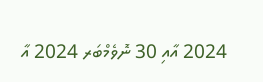2024 އާއި 30 ނޮވެމްބަރ 2024 އާ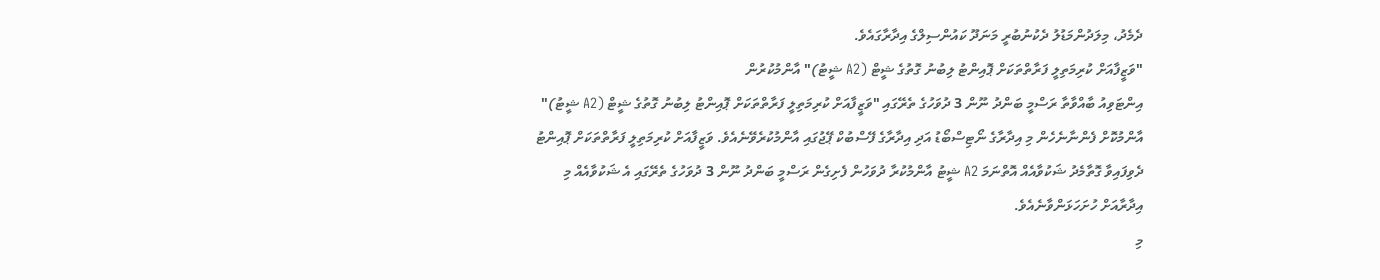ދެމެދު، މިލަދުންމަޑުލު ދެކުނުބުރީ މަނަދޫ ކައުންސިލްގެ އިދާރާގައެވެ.
"ވަޒީފާއަށް ކުރިމަތިލީ ފަރާތްތަކަށް ޕޮއިންޓު ލިބުނު ގޮތުގެ ޝީޓް (A2 ޝީޓު)" އާންމުކުރުން
އިންޓަވިއު ބާއްވާތާ ރަސްމީ ބަންދު ނޫން 3 ދުވަހުގެ ތެރޭގައި "ވަޒީފާއަށް ކުރިމަތިލީ ފަރާތްތަކަށް ޕޮއިންޓު ލިބުނު ގޮތުގެ ޝީޓް (A2 ޝީޓު)" އާންމުކޮށް ފެންނާނެހެން މި އިދާރާގެ ނޯޓިސްބޯޑު އަދި އިދާރާގެ ފޭސްބުކް ޕޭޖުގައި އާންމުކުރެވޭނެއެވެ. ވަޒީފާއަށް ކުރިމަތިލީ ފަރާތްތަކަށް ޕޮއިންޓު ދެވިފައިވާ ގޮތާމެދު ޝަކުވާއެއް އޮތްނަމަ A2 ޝީޓު އާންމުކުރާ ދުވަހުން ފެށިގެން ރަސްމީ ބަންދު ނޫން 3 ދުވަހުގެ ތެރޭގައި އެ ޝަކުވާއެއް މި އިދާރާއަށް ހުށަހަޅަންވާނެއެވެ.
މި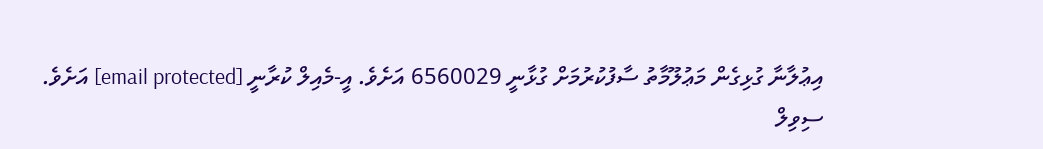އިޢުލާނާ ގުޅިގެން މަޢުލޫމާތު ސާފުކުރުމަށް ގުޅާނީ 6560029 އަށެވެ. އީ-މެއިލް ކުރާނީ [email protected] އަށެވެ.
ސިވިލް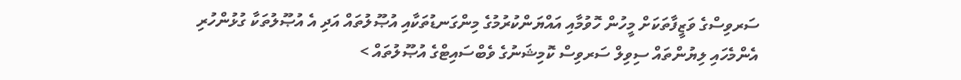ސަރވިސްގެ ވަޒީފާތަކަށް މީހުން ހޮވުމާއި އައްޔަންކުރުމުގެ މިންގަނޑުތަކާއި އުޞޫލުތައް އަދި އެ އުޞޫލުތަކާ ގުޅުންހުރި އެންމެހައި ލިޔުންތައް ސިވިލް ސަރވިސް ކޮމިޝަނުގެ ވެބްސައިޓްގެ އުޞޫލުތައް >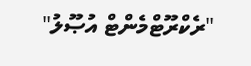"ރެކްރޫޓްމެންޓް އުޞޫލު"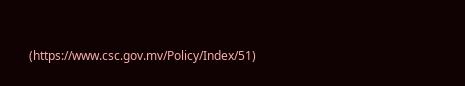(https://www.csc.gov.mv/Policy/Index/51)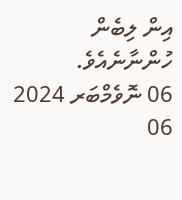އިން ލިބެން ހުންނާނެއެވެ.
06 ނޮވެމްބަރ 2024
06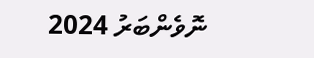ނޮވެންބަރު 2024